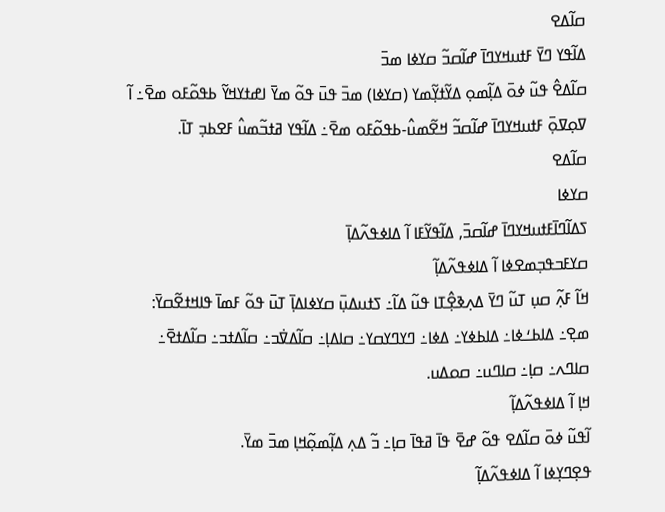ߛߊ߬ߡߐ
ߡߊ߬ߟߌ ߣߌ߫ ߓߙߎߞߌߣߊ߫ ߝߊ߬ߛߏ߬ ߛߌߦߊ ߘߏ߫
ߛߊ߬ߡߐ߮ ߟߎ߬ ߦߋ߫ ߡߊ߲߬ߘߋ߲ ߡߌ߬ߙߌ߲߬ߘߌ (ߛߌߦߊ) ߘߏ߫ ߟߎ߫ ߟߋ߬ ߘߌ߫ ߊߝߙߌߞߌ߬ ߕߟߋ߬ߓߋ ߘߐ߫߸ ߊ߬ ߜߋ߲ߜߋ߲߫ ߓߙߎߞߌߣߊ߫ ߝߊ߬ߛߏ߬ ߞߐ߬ߘߎ߮-ߕߟߋ߬ߓߋ ߘߐ߫߸ ߡߊ߬ߟߌ ߥߙߏ߬ߘߎ߮ ߓߐߕߏ߲ ߠߊ߫.
ߛߊ߬ߡߐ
ߛߌߦߊ
ߖߡߊ߬ߣߊ߫ߓߙߎߞߌߣߊ߫ ߝߊ߬ߛߏ߫, ߡߊ߬ߟߌ߬ߓߊ ߊ߬ ߡߊߦߟߍ߬ߡߊ߲߫
ߛߌߓߏߟߏ߲ߘߐߦߊ ߊ߬ ߡߊߦߟߍ߬ߡߊ߲߬
ߞߊ߬ ߓߍ߲߬ ߛߎ߲ ߠߎ߬ ߣߌ߫ ߡߍ߲ߢߐ߲߮ߠߊ ߟߎ߬ ߡߊ߬߸ ߖߙߎߡߎ߲߫ ߛߌߦߊߡߊ߲߫ ߠߎ߫ ߟߋ߬ ߓߘߊ߫ ߟߊߞߙߐ߬ߛߌ߫: ߘߐ߲߸ ߡߊߕߑߦߊ߸ ߡߊߕߦߌ߸ ߡߦߊ߸ ߣߌߣߌߛߌ߸ ߛߊߡߊ߲߸ ߛߊ߬ߡߜ߭ߏ߸ ߛߊ߬ߡߙߏ߸ ߛߊ߬ߡߙߐ߫߸ ߛߊߣߍ߸ ߛߊ߲߸ ߛߊߣߎ߸ ߛߋߡߎ.
ߞߊ߲ ߊ߬ ߡߊߦߟߍ߬ߡߊ߲߬
ߊ߬ߟߎ߬ ߦߋ߫ ߛߊ߬ߡߐ ߟߋ߬ ߝߐ߫ ߟߊ߫ ߥߟߊ߫ ߛߊ߲߸ ߏ߬ ߡߍ߲ ߡߊ߲߬ߘߋ߲߬ߞߊ߲ ߘߏ߫ ߘߌ߫.
ߟߐ߲ߣߌ߲ߦߊ ߊ߬ ߡߊߦߟߍ߬ߡߊ߲߬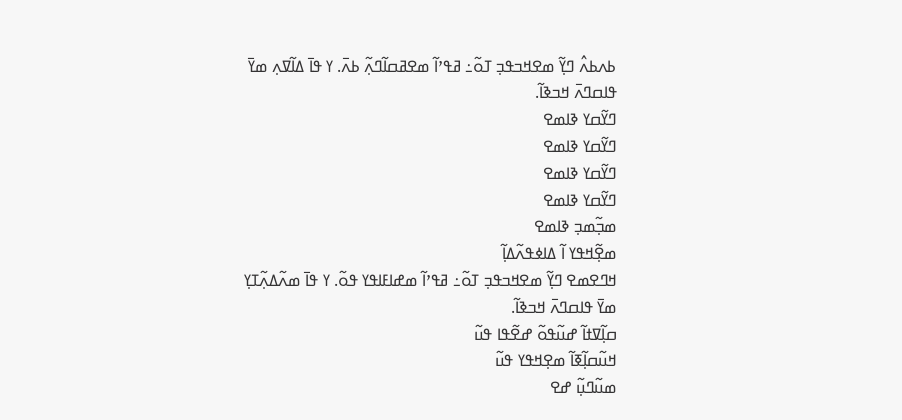ߕߍߕߍ߮ ߣߌ߲߬ ߘߐߞߏߟߏ߲ ߠߋ߬߸ ߥߟߴߊ߬ ߘߐߥߛߊ߬ߣߍ߲߬ ߕߍ߫. ߌ ߟߊ߫ ߡߊ߬ߜߍ߲ ߘߌ߫ ߟߊߛߣߍ߫ ߞߏߢߊ߬.
ߣߌ߬ߛߌ ߢߊߘߐ
ߣߌ߬ߛߌ ߢߊߘߐ
ߣߌ߬ߛߌ ߢߊߘߐ
ߣߌ߬ߛߌ ߢߊߘߐ
ߘߏ߲߬ߘߏ߲ ߢߊߘߐ
ߘߐ߲߬ߞߟߌ ߊ߬ ߡߊߦߟߍ߬ߡߊ߲߬
ߞߣߐߘߐ ߣߌ߲߬ ߘߐߞߏߟߏ߲ ߠߋ߬߸ ߥߟߴߊ߬ ߘߝߊߓߊߟߌ ߟߋ߬. ߌ ߟߊ߫ ߘߍ߬ߡߍ߲߬ߠߌ߲ ߘߌ߫ ߟߊߛߣߍ߫ ߞߏߢߊ߬.
ߛߊ߲߬ߜߙߊ߬ ߝߎ߬ߟߋ߬ ߝߐ߬ߟߊ ߟߎ߬
ߞߎ߬ߛߊ߲߬ߧߊ߬ ߘߐ߲ߞߟߌ ߟߎ߬
ߘߎ߬ߣߎ߲߬ ߝߐ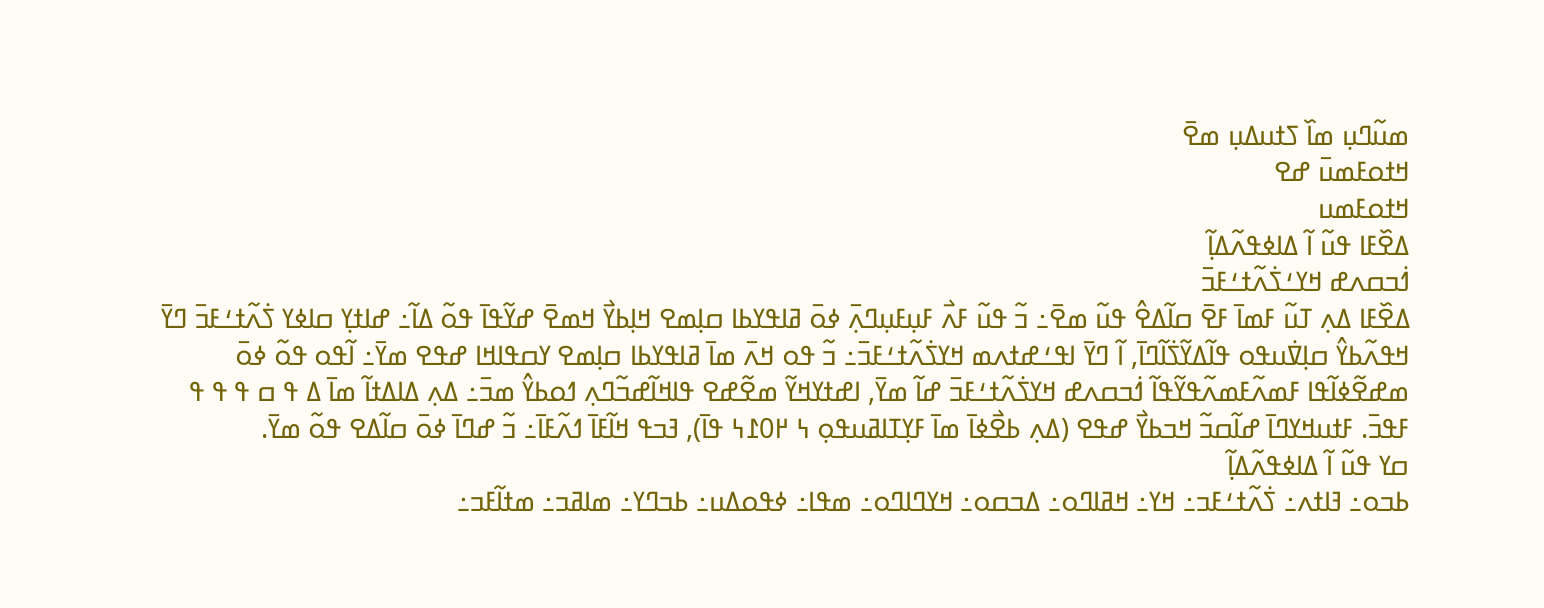ߘߎ߬ߣߎ߲ ߘߊ߰ ߖߙߎߡߎ߲ ߘߐ߫
ߞߙߋߓߘߎ߫ ߝߐ
ߞߙߋߓߘߎ
ߡߐ߰ߓߊ ߟߎ߬ ߊ߬ ߡߊߦߟߍ߬ߡߊ߲߬
ߗ߭ߏߛߍߝ ߞߌߑߖ߭ߍ߬ߙߑߓߏ߫
ߡߐ߰ߓߊ ߡߍ߲ ߠߎ߬ ߓߘߊ߫ ߓߐ߫ ߛߊ߬ߡߐ߮ ߟߎ߬ ߘߐ߫߸ ߏ߬ ߟߎ߬ ߓߍ߯ ߓߎ߲ߓߎ߲ߣߍ߲߫ ߦߋ߫ ߥߊߟߌߕߊ ߛߊ߲ߘߐ ߞߊ߲ߕߌ߯ ߞߘߐ߫ ߝߌ߬ߟߊ߫ ߟߋ߬ ߡߊ߬߸ ߝߊߙߌ߲ ߛߊߦߌ ߖ߭ߍ߬ߙߑߓߏ߫ ߣߌ߫ ߞߟߍ߬ߕߌ߮ ߛߊ߲ߜ߭ߎߟߋ ߟߊ߬ߡߌ߬ߖ߭ߊ߬ߣߊ߫, ߊ߬ ߣߌ߫ ߊߟߑߝߙߍߘ ߞߌߖ߭ߍ߬ߙߑߓߏ߫߸ ߏ߬ ߟߋ ߞߍ߫ ߘߊ߫ ߥߊߟߌߕߊ ߛߊ߲ߘߐ ߌߛߟߊߞߊ ߝߟߐ ߘߌ߫߸ ߊ߬ߟߋ ߟߋ߬ ߦߋ߫ ߘߝߐ߬ߦߊ߬ߟߊ ߓߘߍ߬ߓߘߍ߬ߟߌ߬ߟߊ߬ ߗ߭ߏߛߍߝ ߞߌߖ߭ߍ߬ߙߑߓߏ߫ ߝߊ߬ ߘߌ߫, ߊߝߙߌߞߌ߬ ߘߐ߬ߝߐ ߟߊߞߊ߬ߝߏ߬ߣߍ߲ ߗߋߕߌ߮ ߘߏ߫߸ ߡߍ߲ ߡߊߡߙߊ߬ ߘߊ߫ ߡ ߟ ߛ ߟ ߟ ߟ ߓߟߏ߫. ߓߙߎߞߌߣߊ߫ ߝߊ߬ߛߏ߬ ߞߏߕߌ߯ ߝߟߐ (ߡߍ߲ ߕߐ߯ߦߊ߫ ߘߊ߫ ߓߌ߲ߠߊߥߎߟߋ߲ ߆ ߂0߁߆ ߟߊ߫), ߔߏߟ ߞߊ߬ߓߊ߫ ߗߍ߬ߓߊ߫߸ ߏ߬ ߝߣߊ߫ ߦߋ߫ ߛߊ߬ߡߐ ߟߋ߬ ߘߌ߫.
ߛߌ ߟߎ߬ ߊ߬ ߡߊߦߟߍ߬ߡߊ߲߬
ߕߏߋ߸ ߔߊߙߍ߸ ߖ߭ߍ߬ߙߑߓߏ߸ ߞߌ߸ ߞߥߊߣߋ߸ ߡߏߛߋ߸ ߞߌߣߊߣߋ߸ ߘߟߊ߸ ߦߟߋߡߎ߸ ߕߏߣߌ߸ ߘߊߥߏ߸ ߘߙߊ߬ߓߏ߸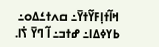ߞߊ߬ߙߊ߲ߓߌ߬ߙߌ߫߸ ߛߍߙߑߡߋ߸ ߕߌߦߡߊ߸ ߝߙߏ߸ ߊ߬ ߣߌ߫ ߖ߭ߊ.